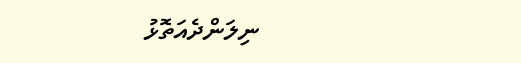ނިލަންދެއަތޮޅު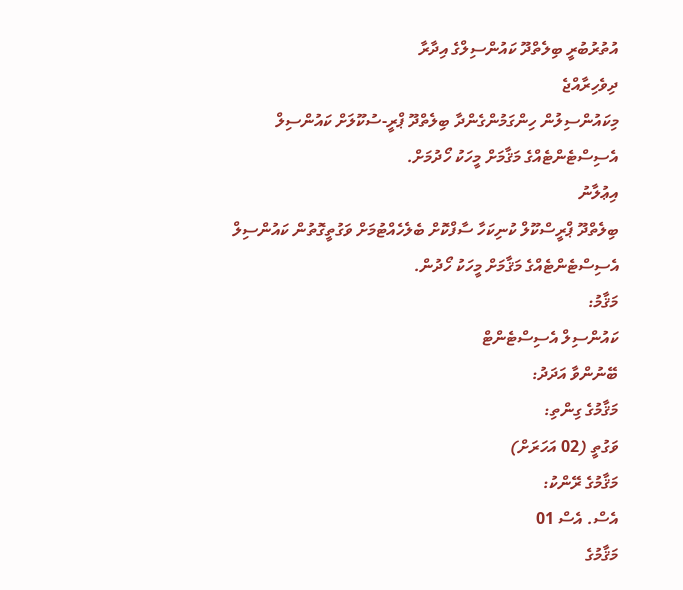އުތުރުބުރީ ބިލެތްދޫ ކައުންސިލްގެ އިދާރާ
ދިވެހިރާއްޖެ
މިކައުންސިލުން ހިންގަމުންގެންދާ ބިލެތްދޫ ޕްރީ-ސުކޫލަށް ކައުންސިލް އެސިސްޓެންޓެއްގެ މަޤާމަށް މީހަކު ހޯދުމަށް.
އިޢުލާނު
ބިލެތްދޫ ޕްރީސްކޫލް ކުނިކަހާ ސާފްކޮށް ބެލެހެއްޓުމަށް ވަގުތީގޮތުން ކައުންސިލް އެސިސްޓެންޓެއްގެ މަޤާމަށް މީހަކު ހޯދުން.
މަޤާމު:
ކައުންސިލް އެސިސްޓެންޓް
ބޭނުންވާ އަދަދު:
މަޤާމުގެ ގިންތި:
ވަގުތީ (02 އަހަރަށް)
މަޤާމުގެ ރޭންކު:
އެސް. އެސް 01
މަޤާމުގެ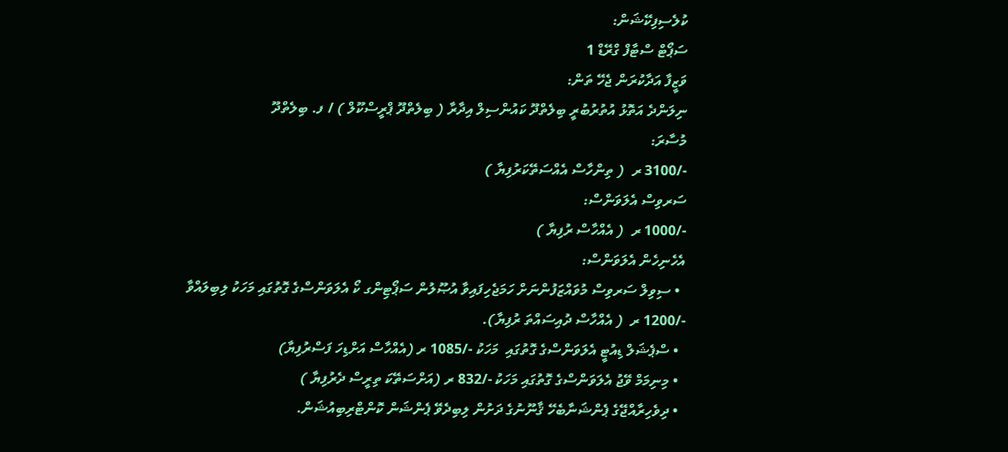ކުލެސިފިކޭޝަން:
ސަޕޯޓް ސްޓާފް ގްރޭޑް 1
ވަޒީފާ އަދާކުރަން ޖެހޭ ތަން:
ނިލަންދެ އަތޮޅު އުތުރުބުރީ ބިލެތްދޫ ކައުންސިލް އިދާރާ ( ބިލެތްދޫ ޕްރީސްކޫލް ) / ފ. ބިލެތްދޫ
މުސާރަ:
-/3100 ރ  ( ތިންހާސް އެއްސަތޭކަރުފިޔާ )
ސަރވިސް އެލަވަންސް:
-/1000 ރ  ( އެއްހާސް ރުފިޔާ )
އެހެނިހެން އެލަވަންސް:
  • ސިވިލް ސަރވިސް މުވައްޒަފުންނަށް ހަމަޖެހިފައިވާ އުޞޫލުން ސަޕޯޓިންގ ކޯ އެލަވަންސްގެ ގޮތުގައި މަހަކު ލިބިލައްވާ -/1200 ރ  ( އެއްހާސް ދުއިސައްތަ ރުފިޔާ).
  • ސްޕެޝަލް ޑިއުޓީ އެލަވަންސްގެ ގޮތުގައި  މަހަކު -/1085 ރ (އެއްހާސް އަށްޑިހަ ފަސްރުފިޔާ)
  • މިނިމަމް ވޭޖު އެލަވަންސްގެ ގޮތުގައި މަހަކު -/832 ރ (އަށްސަތޭކަ ތިރީސް ދެރުފިޔާ )
  • ދިވެހިރާއްޖޭގެ ޕެންޝަނާބެހޭ ޤާނޫނުގެ ދަށުން ލިބިދެވޭ ޕެންޝަން ކޮންޓްރިބިއުޝަން.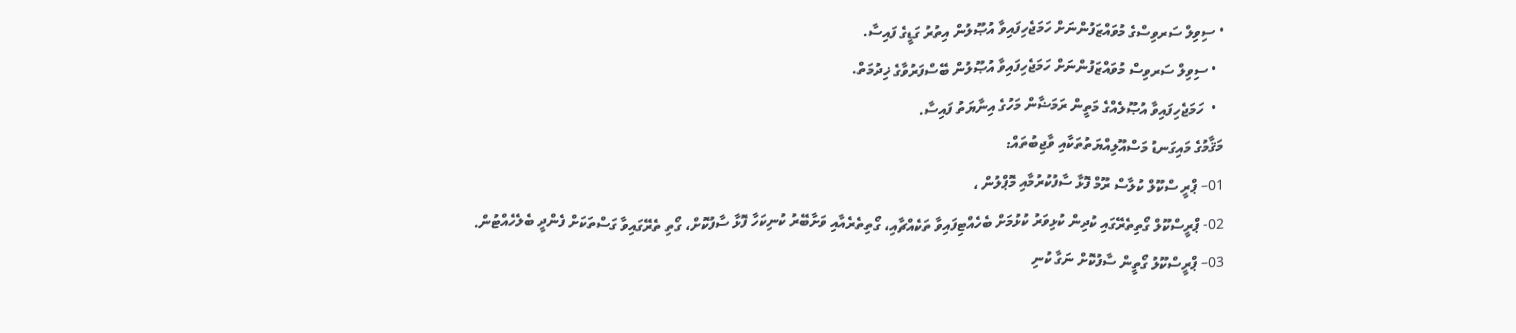• ސިވިލް ސަރވިސްގެ މުވައްޒަފުންނަށް ހަމަޖެހިފައިވާ އުޞޫލުން އިތުރު ގަޑީގެ ފައިސާ.
  • ސިވިލް ސަރވިސް މުވައްޒަފުންނަށް ހަމަޖެހިފައިވާ އުޞޫލުން ބޭސްފަރުވާގެ ޚިދުމަތް.
  •  ހަމަޖެހިފައިވާ އުޞޫލެއްގެ މަތީން ރަމަޟާން މަހުގެ އިނާޔަތު ފައިސާ.
މަޤާމުގެ މައިގަނޑު މަސްއޫލިއްޔަތުތަކާއި ވާޖިބުތައް:
01– ޕްރީ ސްކޫލް ކުލާސް ރޫމް ފޮޅާ ސާފުކުރުމާއި މޮޕްލުން ،
02- ޕްރީސްކޫލް ގޯތިތެރޭގައި ކުދިން ކުޅިވަރު ކުޅުމަށް ބެހެއްޓިފައިވާ ތަކެއްޗާއި، ގޯތިތެރެއާއި ވަށާބޭރު ކުނިކަހާ ފޮޅާ ސާފުކޮށް، ގޯތި ތެރޭގައިވާ ގަސްތަކަށް ފެންދީ ބެލެހެއްޓުން.
03– ޕްރީސްކޫލު ގޯތީން ސާފުކޮށް ނަގާ ކުނި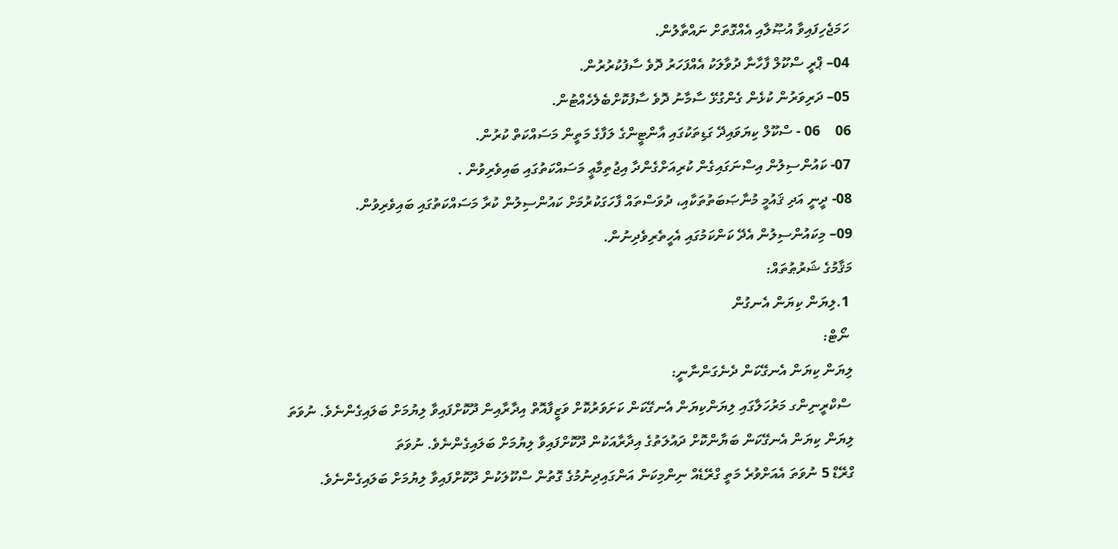ހަމަޖެހިފައިވާ އުޞޫލާއި އެއްގޮތަށް ނައްތާލުން.
04– ޕްރީ ސްކޫލް ފާހާނާ ދުވާލަކު އެއްފަހަރު ދޮވެ ސާފުކުރުރުން.
05– ދަރިވަރުން ކުޅެން ގެންގުޅޭ ސާމާނު ދޮވެ ސާފުކޮށްބެލެހެއްޓުން.
06    06 - ސްކޫލް ކިޔަވައިދޭ ގަޑިތަކުގައި އާންޓީންގެ ލަފާގެ މަތީން މަސައްކަތް ކުރުން.
07- ކައުންސިލުން އިސްނަގައިގެން ކުރިއަށްގެންދާ އިޖުތިމާޢީ މަސައްކަތުގައި ބައިވެރިވުން .
08- ދީނީ އަދި ޤައުމީ މުނާޞަބަތުތަކާއި، ދުވަސްތައް ފާހަގަކުރުމަށް ކައުންސިލުން ކުރާ މަސައްކަތުގައި ބައިވެރިވުން.
09– މިކައުންސިލުން އެދޭ ކަންކަމުގައި އެހީތެރިވެދިނުން.
މަޤާމުގެ ޝަރުޠުތައް:
 1.ލިޔަން ކިޔަން އެނގުން
 ނޯޓް:
ލިޔަން ކިޔަން އެނގޭކަން ދެނެގަންނާނީ:
 ސްކްރީނިންގ މަރުހަލާގައި ލިޔަންކިޔަން އެނގޭކަން ކަށަވަރުކޮށް ވަޒީފާއޮތް އިދާރާއިން ދޫކޮށްފައިވާ ލިޔުމަށް ބަލައިގެންނެވެ. ނުވަތަ
ލިޔަން ކިޔަން އެނގޭކަން ބަޔާންކޮށް ދައުލަތުގެ އިދާރާއަކުން ދޫކޮށްފައިވާ ލިޔުމަށް ބަލައިގެންނެވެ. ނުވަތަ
ގްރޭޑް 5 ނުވަތަ އެއަށްވުރެ މަތީ ގްރޭޑެއް ނިންމިކަން އަންގައިދިނުމުގެ ގޮތުން ސްކޫލަކުން ދޫކޮށްފައިވާ ލިޔުމަށް ބަލައިގެންނެވެ.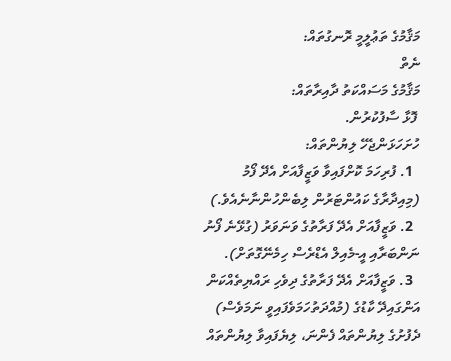މަޤާމުގެ ތަޢުލީމީ ރޮނގުތައް:
ނެތް
މަޤާމުގެ މަސައްކަތު ދާއިރާތައް:
 ފޮޅާ ސާފުކުރުން.
ހުށަހަޅަންޖެހޭ ލިޔުންތައް:
  1. ފުރިހަމަ ކޮށްފައިވާ ވަޒީފާއަށް އެދޭ ފޯމު (މިއިދާރާގެ ކައުންޓަރުން ލިބެންހުންނާނެއެވެ.)
  2. ވަޒީފާއަށް އެދޭ ފަރާތުގެ ވަނަވަރު (ގުޅޭނެ ފޯނު ނަންބަރާއި އީ-މެއިލް އެޑްރެސް ހިމެނޭގޮތަށް).
  3. ވަޒީފާއަށް އެދޭ ފަރާތުގެ ދިވެހި ރައްޔިތެއްކަން އަންގައިދޭ ކާޑުގެ (މުއްދަތުހަމަވެފައިވީ ނަމަވެސް) ދެފުށުގެ ލިޔުންތައް ފެންނަ، ލިޔެފައިވާ ލިޔުންތައް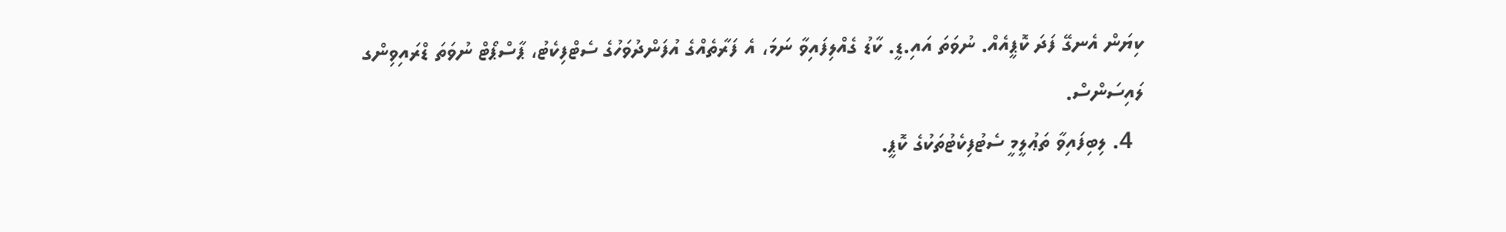ކިޔަން އެނގޭ ފަދަ ކޮޕީއެއް. ނުވަތަ އައި.ޑީ. ކާޑު ގެއްލިފައިވާ ނަމަ، އެ ފަރާތެއްގެ އުފަންދުވަހުގެ ސެޓްފިކެޓު، ޕާސްޕޯޓް ނުވަތަ ޑްރައިވިންގ ލައިސަންސް.
  4. ލިބިފައިވާ ތަޢުލީމީ ސެޓުފިކެޓުތަކުގެ ކޮޕީ.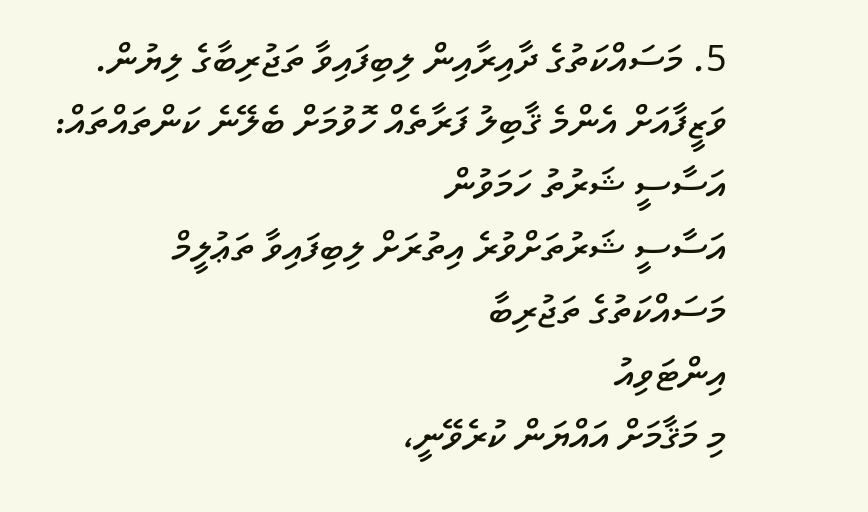5. މަސައްކަތުގެ ދާއިރާއިން ލިބިފައިވާ ތަޖުރިބާގެ ލިޔުން.
ވަޒީފާއަށް އެންމެ ޤާބިލު ފަރާތެއް ހޮވުމަށް ބެލޭނެ ކަންތައްތައް:
އަސާސީ ޝަރުތު ހަމަވުން
އަސާސީ ޝަރުތަށްވުރެ އިތުރަށް ލިބިފައިވާ ތަޢުލީމް
މަސައްކަތުގެ ތަޖުރިބާ
އިންޓަވިއު
މި މަޤާމަށް އައްޔަން ކުރެވޭނީ،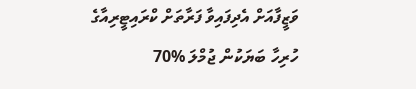ވަޒީފާއަށް އެދިފައިވާ ފަރާތަށް ކްރައިޓީރިއާގެ ހުރިހާ ބަޔަކުން ޖުމްލަ %70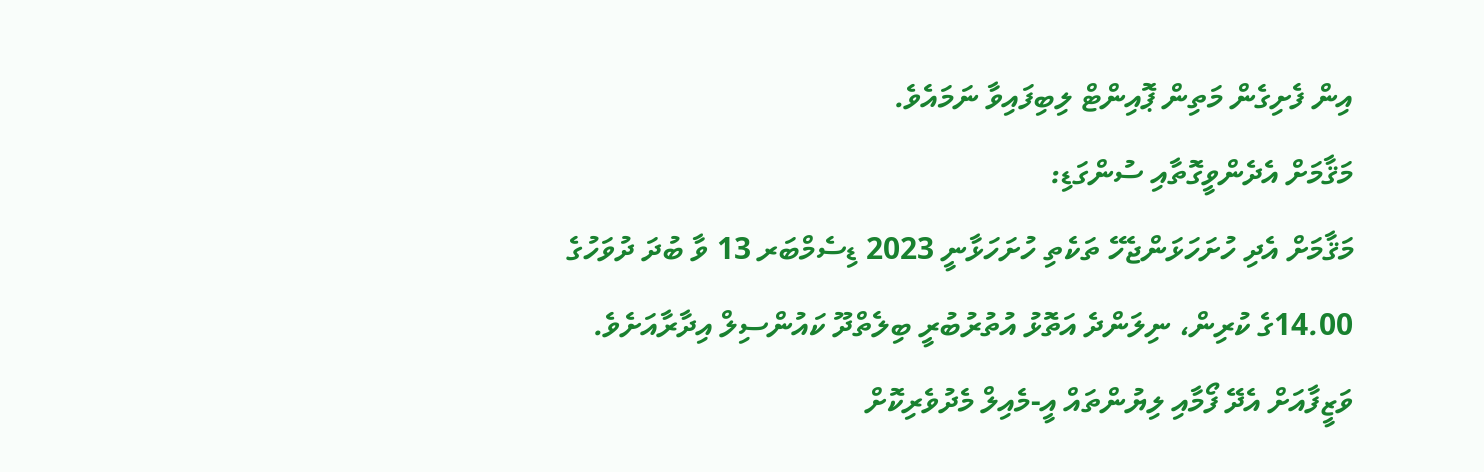އިން ފެށިގެން މަތިން ޕޮއިންޓް ލިބިފައިވާ ނަމައެވެ.
މަޤާމަށް އެދެންވީގޮތާއި ސުންގަޑި:
މަޤާމަށް އެދި ހުށަހަޅަންޖެހޭ ތަކެތި ހުށަހަޅާނީ 2023 ޑިސެމްބަރ 13 ވާ ބުދަ ދުވަހުގެ 14.00ގެ ކުރިން، ނިލަންދެ އަތޮޅު އުތުރުބުރީ ބިލެތްދޫ ކައުންސިލް އިދާރާއަށެވެ. ވަޒީފާއަށް އެދޭ ފޯމާއި ލިޔުންތައް އީ-މެއިލް މެދުވެރިކޮށް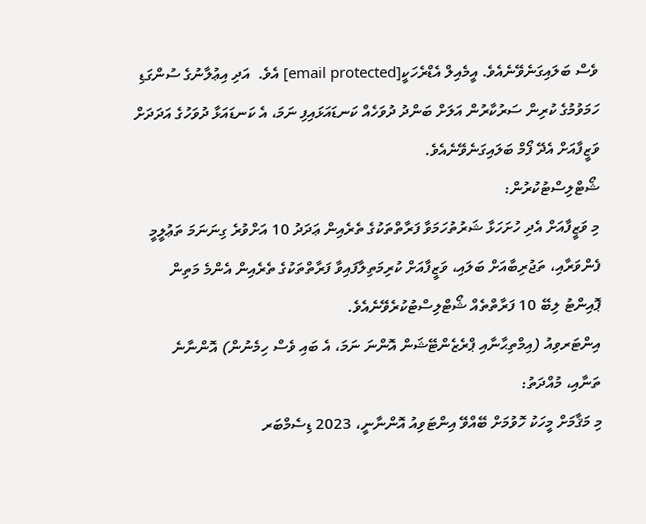ވެސް ބަލައިގަނެވޭނެއެވެ. އީމެއިލް އެޑްރެހަކީ[email protected] އެވެ.  އަދި އިޢުލާނުގެ ސުންގަޑި ހަމަވުމުގެ ކުރިން ސަރުކާރުން އަލަށް ބަންދު ދުވަހެއް ކަނޑައަޅައިފި ނަމަ، އެ ކަނޑައަޅާ ދުވަހުގެ އަދަދަށް ވަޒީފާއަށް އެދޭ ފޯމް ބަލައިގަނެވޭނެއެވެ.
ޝޯޓްލިސްޓުކުރުން:
މި ވަޒީފާއަށް އެދި ހުށަހަޅާ ޝަރުތުހަމަވާ ފަރާތްތަކުގެ ތެރެއިން ޢަދަދު 10 އަށްވުރެ ގިނަނަމަ ތަޢުލީމީ ފެންވަރާއި، ތަޖުރިބާއަށް ބަލައި، ވަޒީފާއަށް ކުރިމަތިލާފައިވާ ފަރާތްތަކުގެ ތެރެއިން އެންމެ މަތިން ޕޮއިންޓު ލިބޭ 10 ފަރާތްތެއް ޝޯޓްލިސްޓުކުރެވޭނެއެވެ.
އިންޓަރވިއު (އިމްތިޙާނާއި ޕްރެޒެންޓޭޝަން އޮންނަ ނަމަ، އެ ބައި ވެސް ހިމެނުން) އޮންނާނެ ތަނާއި، މުއްދަތު:
މި މަޤާމަށް މީހަކު ހޮވުމަށް ބޭއްވޭ އިންޓަވިއު އޮންނާނީ، 2023 ޑިސެމްބަރ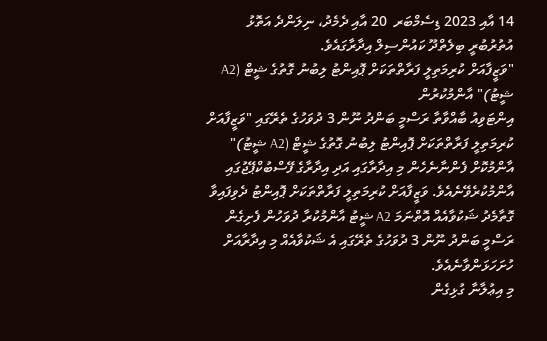14 އާއި 2023 ޑިސެމްބަރ  20 އާއި ދެމެދު، ނިލަންދެ އަތޮޅު އުތުރުބުރީ ބިލެތްދޫ ކައުންސިލް އިދާރާގައެވެ.
"ވަޒީފާއަށް ކުރިމަތިލީ ފަރާތްތަކަށް ޕޮއިންޓު ލިބުނު ގޮތުގެ ޝީޓް (A2 ޝީޓު)" އާންމުކުރުން
އިންޓަވިއު ބާއްވާތާ ރަސްމީ ބަންދު ނޫން 3 ދުވަހުގެ ތެރޭގައި "ވަޒީފާއަށް ކުރިމަތިލީ ފަރާތްތަކަށް ޕޮއިންޓު ލިބުނު ގޮތުގެ ޝީޓް (A2 ޝީޓު)" އާންމުކޮށް ފެންނާނެހެން މި އިދާރާގައި އަދި އިދާރާގެ ފޭސްބުކްޕޭޖުގައި އާންމުކުރެވޭނެއެވެ. ވަޒީފާއަށް ކުރިމަތިލީ ފަރާތްތަކަށް ޕޮއިންޓު ދެވިފައިވާ ގޮތާމެދު ޝަކުވާއެއް އޮތްނަމަ A2 ޝީޓު އާންމުކުރާ ދުވަހުން ފެށިގެން ރަސްމީ ބަންދު ނޫން 3 ދުވަހުގެ ތެރޭގައި އެ ޝަކުވާއެއް މި އިދާރާއަށް ހުށަހަޅަންވާނެއެވެ.
މި އިޢުލާނާ ގުޅިގެން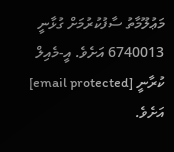މަޢުލޫމާތު ސާފުކުރުމަށް ގުޅާނީ 6740013 އަށެވެ. އީ-މެއިލް ކުރާނީ [email protected] އަށެވެ.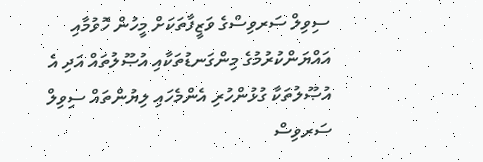ސިވިލް ސަރވިސްގެ ވަޒީފާތަކަށް މީހުން ހޮވުމާއި އައްޔަންކުރުމުގެ މިންގަނޑުތަކާއި އުޞޫލުތައް އަދި އެ އުޞޫލުތަކާ ގުޅުންހުރި އެންމެހައި ލިޔުންތައް ސިވިލް ސަރވިސް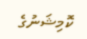ކޮމިޝަނުގެ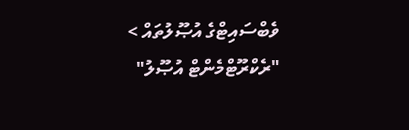ވެބްސައިޓްގެ އުޞޫލުތައް > "ރެކްރޫޓްމެންޓް އުޞޫލު"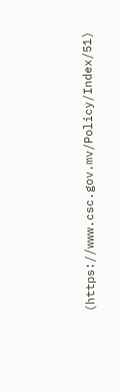(https://www.csc.gov.mv/Policy/Index/51)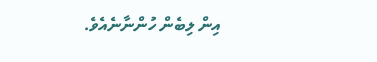އިން ލިބެން ހުންނާނެއެވެ.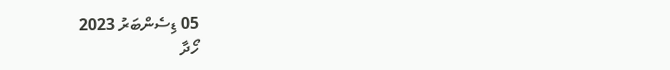05 ޑިސެންބަރު 2023
ހޯދާ